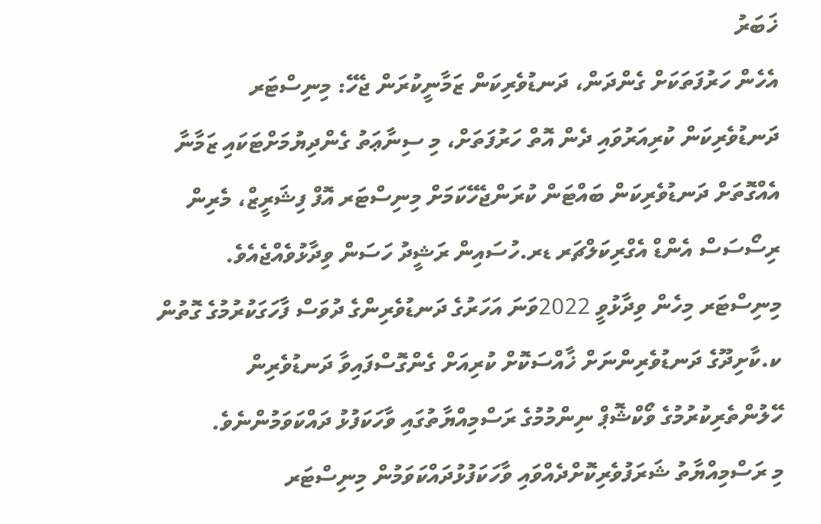ޚަބަރު
އެހެން ހަރުފަތަކަށް ގެންދަން، ދަނޑުވެރިކަން ޒަމާނީކުރަން ޖެހޭ: މިނިސްޓަރ
ދަނޑުވެރިކަން ކުރިއަރުވައި ދެން އޮތް ހަރުފަތަށް، މި ސިނާޢަތު ގެންދިޔުމަށްޓަކައި ޒަމާނާ އެއްގޮތަށް ދަނޑުވެރިކަން ބައްޓަން ކުރަންޖެހޭކަމަށް މިނިސްޓަރ އޮފް ފިޝަރީޒް، މެރިން ރިސޯސަސް އެންޑް އެގްރިކަލްޗަރ ޑރ.ހުސައިން ރަޝީދު ހަސަން ވިދާޅުވެއްޖެއެވެ.
މިނިސްޓަރ މިހެން ވިދާޅުވީ 2022ވަނަ އަހަރުގެ ދަނޑުވެރިންގެ ދުވަސް ފާހަގަކުރުމުގެ ގޮތުން ކ.ކާށިދޫގެ ދަނޑުވެރިންނަށް ޚާއްސަކޮށް ކުރިއަށް ގެންގޮސްފައިވާ ދަނޑުވެރިން ހޭލުންތެރިކުރުމުގެ ވޯކްޝޮޕް ނިންމުމުގެ ރަސްމިއްޔާތުގައި ވާހަކަފުޅު ދައްކަވަމުންނެވެ.
މި ރަސްމިއްޔާތު ޝަރަފުވެރިކޮށްދެއްވައި ވާހަކަފުޅުދައްކަވަމުން މިނިސްޓަރ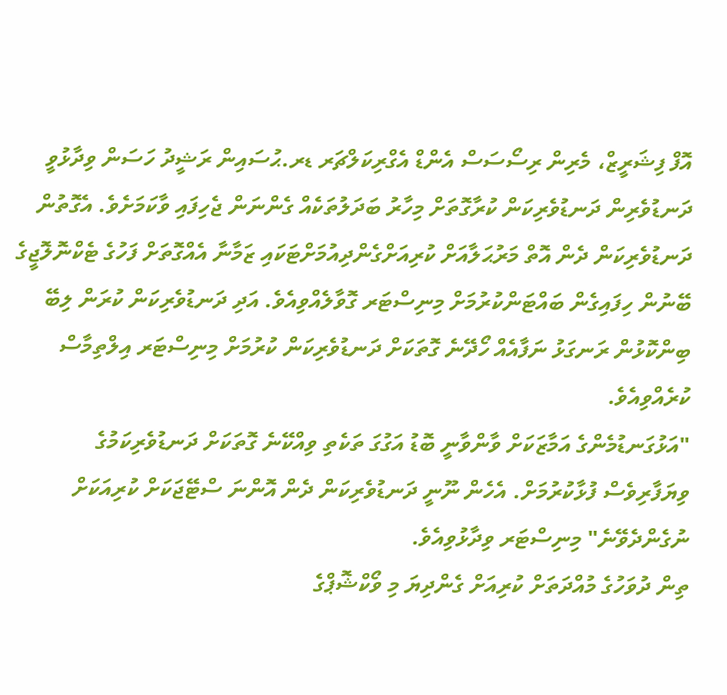އޮފް ފިޝަރީޒް، މެރިން ރިސޯސަސް އެންޑް އެގްރިކަލްޗަރ ޑރ.ޙުސައިން ރަޝީދު ހަސަން ވިދާޅުވީ ދަނޑުވެރިން ދަނޑުވެރިކަން ކުރާގޮތަށް މިހާރު ބަދަލުތަކެއް ގެންނަން ޖެހިފައި ވާކަމަށެވެ. އެގޮތުން ދަނޑުވެރިކަން ދެން އޮތް މަރުޙަލާއަށް ކުރިއަށްގެންދިއުމަށްޓަކައި ޒަމާނާ އެއްގޮތަށް ފަހުގެ ޓެކްނޮލޮޖީގެ ބޭނުން ހިފައިގެން ބައްޓަންކުރުމަށް މިނިސްޓަރ ގޮވާލެއްވިއެވެ. އަދި ދަނޑުވެރިކަން ކުރަން ލިބޭ ބިންކޮޅުން ރަނގަޅު ނަފާއެއް ހޯދޭނެ ގޮތަކަށް ދަނޑުވެރިކަން ކުރުމަށް މިނިސްޓަރ އިލްތިމާސް ކުރެއްވިއެވެ.
"އަޅުގަނޑުމެންގެ އަމާޒަކަށް ވާންވާނީ ބޮޑު އަގުގަ ތަކެތި ވިއްކޭނެ ގޮތަކަށް ދަނޑުވެރިކަމުގެ ވިޔަފާރިވެސް ފުޅާކުރުމަށް. އެހެން ނޫނީ ދަނޑުވެރިކަން ދެން އޮންނަ ސްޓޭޖަކަށް ކުރިއަކަށް ނުގެންދެވޭނެ" މިނިސްޓަރ ވިދާޅުވިއެވެ.
ތިން ދުވަހުގެ މުއްދަތަށް ކުރިއަށް ގެންދިޔަ މި ވޯކްޝޮޕްގެ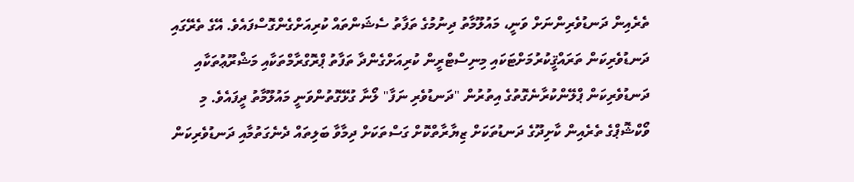ތެރެއިން ދަނޑުވެރިންނަށް ވަނީ، މައުލޫމާތު ދިނުމުގެ ތަފާތު ސެޝަންތައް ކުރިއަށްގެންގޮސްފައެވެ. އޭގެ ތެރޭގައި ދަނޑުވެރިކަން ތަރައްޤީކުރުމަށްޓަކައި މިނިސްޓްރީން ކުރިއަށްގެންދާ ތަފާތު ޕްރޮގްރާމްތަކާއި މަޝްރޫޢުތަކާއި ދަނޑުވެރިކަން ޕްލޭންކުރާނެގޮތުގެ އިތުރުން "ދަނޑުވެރި ނަފާ" ލޯނާ ގުޅޭގޮތުންވަނީ މައުލޫމާތު ދީފައެވެ. މި ވޯކްޝޮޕްގެ ތެރެއިން ކާށިދޫގެ ދަނޑުތަކަށް ޒިޔާރާތްކޮށް ގަސްތަކަށް ދިމާވާ ބަލިތައް ދެނެގަތުމާއި ދަނޑުވެރިކަން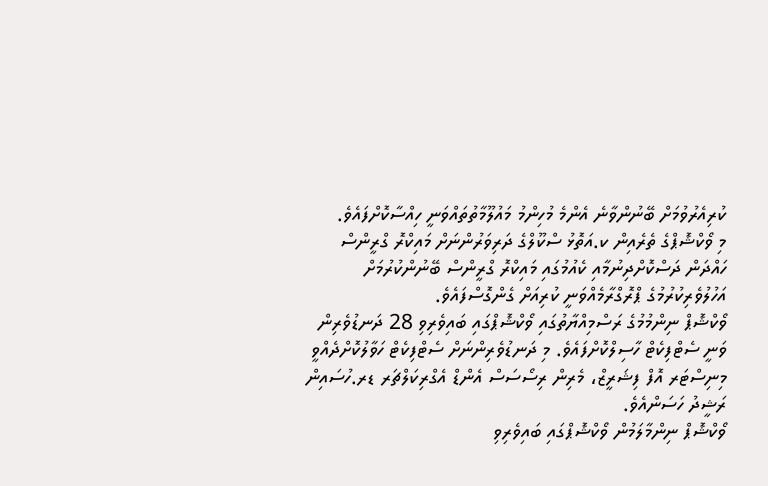ކުރިއެރުވުމަށް ބޭނުންވާނެ އެންމެ މުހިންމު މައުލޫމާތުތައްވަނީ ހިއްސާކޮށްފައެވެ.
މި ވޯކްޝޮޕްގެ ތެރެއިން ކ.އަތޮޅު ސްކޫލްގެ ދަރިވަރުންނަށް މައިކްރޮ ގްރީންސް ހައްދަން ދަސްކޮށްދިނުމާއި ކެއުމުގައި މައިކްރޮ ގްރީންސް ބޭނުންކުރުމަށް އަހުލުވެރިކުރުމުގެ ޕްރޮގްރާމެއްވަނީ ކުރިއަށް ގެންގޮސްފައެވެ.
ވޯކްޝޮޕް ނިންމުމުގެ ރަސްމިއްޔާތުގައި ވޯކްޝޮޕްގައި ބައިވެރިވި 28 ދަނޑުވެރިން ވަނީ ސެޓްފިކެޓް ހާސިލްކޮށްފައެވެ. މި ދަނޑުވެރިންނަށް ސެޓްފިކެޓް ހަވާލުކޮށްދެއްވީ މިނިސްޓަރ އޮފް ފިޝަރީޒް، މެރިން ރިސޯސަސް އެންޑް އެގްރިކަލްޗަރ ޑރ.ހުސައިން ރަޝީދު ހަސަންއެވެ.
ވޯކްޝޮޕް ނިންމާލަމުން ވޯކްޝޮޕްގައި ބައިވެރިވި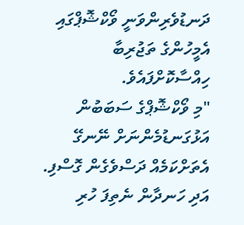ދަނޑުވެރިންވަނީ ވޯކްޝޮޕްގައި އެމީހުންގެ ތަޖުރިބާ ހިއްސާކޮށްފައެވެ.
"މި ވޯކްޝޮޕްގެ ސަބަބުން އަޅުގަނޑުމެންނަށް ނޭނގޭ އެތަށްކަމެއް ދަސްވެގެން ގޮސްފި. އަދި ހަނދާން ނެތިފަ ހުރި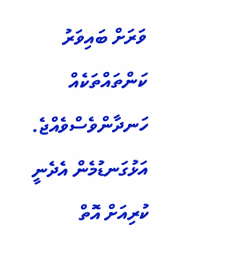ވަރަށް ބައިވަރު ކަންތައްތަކެއް ހަނދާންވެސްވެއްޖެ. އަޅުގަނޑުމެން އެދެނީ ކުރިއަށް އޮތް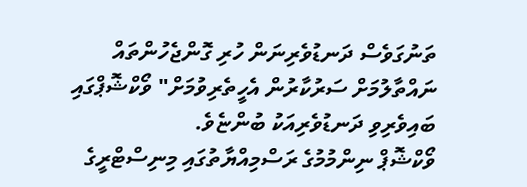ތަނުގަވެސް ދަނޑުވެރިނަން ހުރި ގޮންޖެހުންތައް ނައްތާލުމަށް ސަރުކާރުން އެހީތެރިވުމަށް" ވޯކްޝޮޕްގައި ބައިވެރިވި ދަނޑުވެރިއަކު ބުންޏެވެ.
ވޯކްޝޮޕް ނިންމުމުގެ ރަސްމިއްޔާތުގައި މިނިސްޓްރީގެ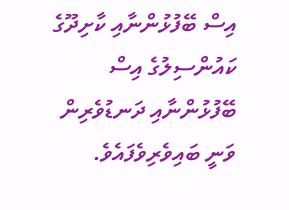އިސް ބޭފުޅުންނާއި ކާށިދޫގެ ކައުންސިލުގެ އިސް ބޭފުޅުންނާއި ދަނޑުވެރިން ވަނީ ބައިވެރިވެފައެވެ.